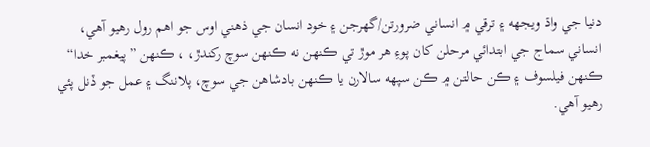دنيا جي واڌ ويجهه ۽ ترقي ۾ انساني ضرورتن/گهرجن ۽ خود انسان جي ذهني اوس جو اهم رول رهيو آهي، انساني سماج جي ابتدائي مرحلن کان پوءِ هر موڙ تي ڪنهن نه ڪنهن سوچ رکندڙ، ، ڪنهن ”پيغمبر خدا“ ڪنهن فيلسوف ۽ ڪن حالتن ۾ ڪن سپهه سالارن يا ڪنهن بادشاهن جي سوچ، پلاننگ ۽ عمل جو ڏنل پئي رهيو آهي.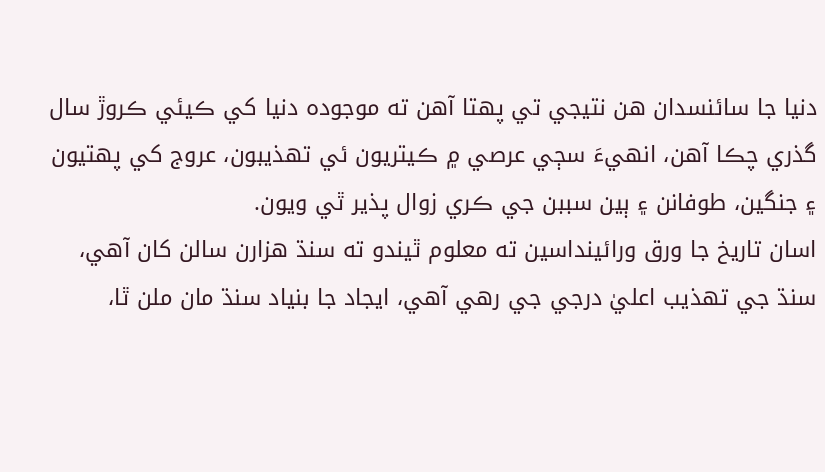دنيا جا سائنسدان هن نتيجي تي پهتا آهن ته موجوده دنيا کي ڪيئي ڪروڙ سال گذري چڪا آهن، انهيءَ سڄي عرصي ۾ ڪيتريون ئي تهذيبون، عروج کي پهتيون ۽ جنگين، طوفانن ۽ ٻين سببن جي ڪري زوال پذير ٿي ويون.
اسان تاريخ جا ورق ورائينداسين ته معلوم ٿيندو ته سنڌ هزارن سالن کان آهي، سنڌ جي تهذيب اعليٰ درجي جي رهي آهي، ايجاد جا بنياد سنڌ مان ملن ٿا،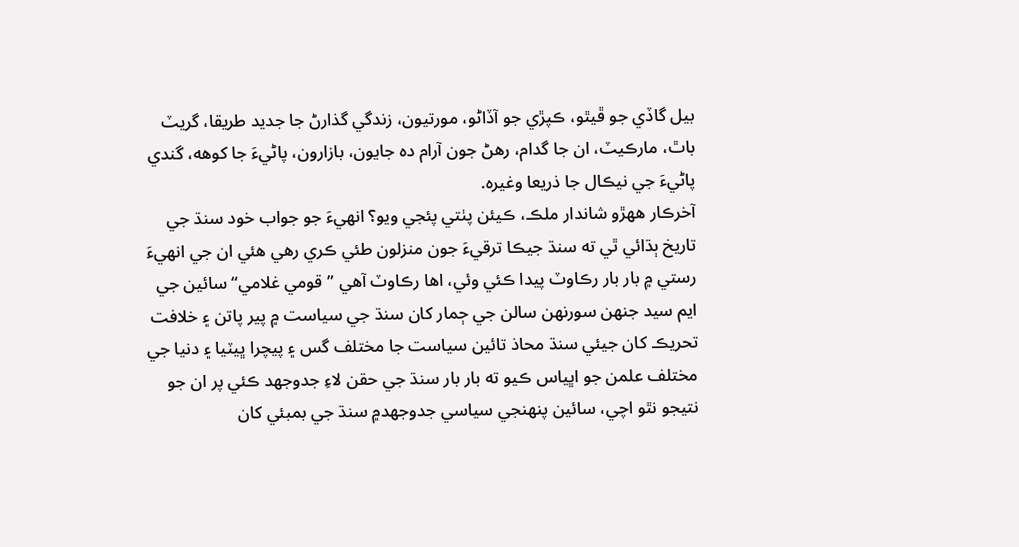بيل گاڏي جو ڦيٿو، ڪپڙي جو آڏاڻو، مورتيون، زندگي گذارڻ جا جديد طريقا، گريٽ باٿ، مارڪيٽ، ان جا گدام، رهڻ جون آرام ده جايون، بازارون، پاڻيءَ جا کوهه، گندي پاڻيءَ جي نيڪال جا ذريعا وغيره.
آخرڪار ههڙو شاندار ملڪ، ڪيئن پٺتي پئجي ويو؟ انهيءَ جو جواب خود سنڌ جي تاريخ ٻڌائي ٿي ته سنڌ جيڪا ترقيءَ جون منزلون طئي ڪري رهي هئي ان جي انهيءَ رستي ۾ بار بار رڪاوٽ پيدا ڪئي وئي، اها رڪاوٽ آهي ”قومي غلامي“ سائين جي ايم سيد جنهن سورنهن سالن جي ڄمار کان سنڌ جي سياست ۾ پير پاتن ۽ خلافت تحريڪ کان جيئي سنڌ محاذ تائين سياست جا مختلف گس ۽ پيچرا ڀيٽيا ۽ دنيا جي مختلف علمن جو اڀياس ڪيو ته بار بار سنڌ جي حقن لاءِ جدوجهد ڪئي پر ان جو نتيجو نٿو اچي، سائين پنهنجي سياسي جدوجهد۾ سنڌ جي بمبئي کان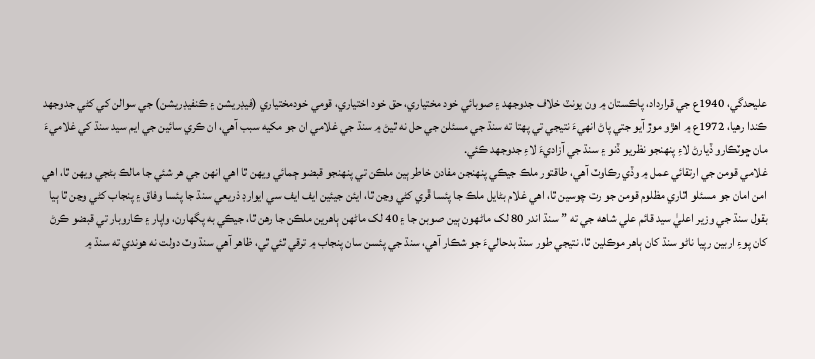عليحدگي، 1940ع جي قرارداد، پاڪستان ۾ ون يونٽ خلاف جدوجهد ۽ صوبائي خود مختياري، حق خود اختياري، قومي خودمختياري (فيڊريشن ۽ ڪنفيڊريشن) جي سوالن کي کڻي جدوجهد ڪندا رهيا، 1972ع ۾ اهڙو موڙ آيو جتي پاڻ انهيءَ نتيجي تي پهتا ته سنڌ جي مسئلن جي حل نه ٿيڻ ۾ سنڌ جي غلامي ان جو مکيه سبب آهي، ان ڪري سائين جي ايم سيد سنڌ کي غلاميءَ مان ڇوٽڪارو ڏيارڻ لاءِ پنهنجو نظريو ڏنو ۽ سنڌ جي آزاديءَ لاءِ جدوجهد ڪئي.
غلامي قومن جي ارتقائي عمل ۾ وڏي رڪاوٽ آهي، طاقتور ملڪ جيڪي پنهنجن مفادن خاطر ٻين ملڪن تي پنهنجو قبضو ڄمائي ويهن ٿا اهي انهن جي هر شئي جا مالڪ بڻجي ويهن ٿا، اهي امن امان جو مسئلو اٿاري مظلوم قومن جو رت چوسين ٿا، اهي غلام بڻايل ملڪ جا پئسا ڦري کڻي وڃن ٿا، ايئن جيئين ايف ايف سي ايوارڊ ذريعي سنڌ جا پئسا وفاق ۽ پنجاب کڻي وڃن ٿا ٻيا بقول سنڌ جي وزير اعليٰ سيد قائم علي شاهه جي ته ”سنڌ اندر 80 لک ماڻهون ٻين صوبن جا ۽ 40 لک ماڻهن ٻاهرين ملڪن جا رهن ٿا، جيڪي به پگهارن، واپار ۽ ڪاروبار تي قبضو ڪرڻ کان پوءِ اربين رپيا ناڻو سنڌ کان ٻاهر موڪلين ٿا، نتيجي طور سنڌ بدحاليءَ جو شڪار آهي، سنڌ جي پئسن سان پنجاب ۾ ترقي ٿئي ٿي، ظاهر آهي سنڌ وٽ دولت نه هوندي ته سنڌ ۾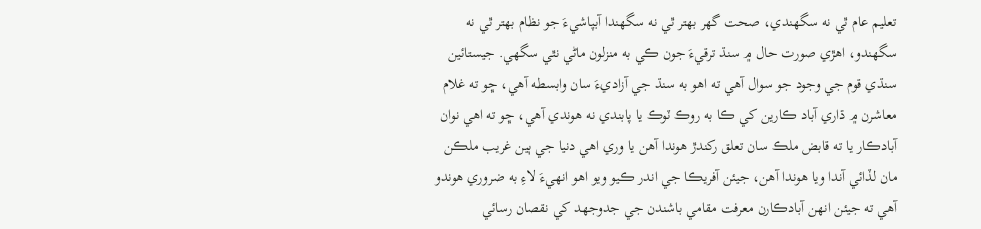تعليم عام ٿي نه سگهندي، صحت گهر بهتر ٿي نه سگهندا آبپاشيءَ جو نظام بهتر ٿي نه سگهندو، اهڙي صورت حال ۾ سنڌ ترقيءَ جون ڪي به منزلون ماڻي نٿي سگهي. جيستائين سنڌي قوم جي وجود جو سوال آهي ته اهو به سنڌ جي آزاديءَ سان وابسطه آهي، ڇو ته غلام معاشرن ۾ ڌاري آباد ڪارين کي ڪا به روڪ ٽوڪ يا پابندي نه هوندي آهي، ڇو ته اهي نوان آبادڪار يا ته قابض ملڪ سان تعلق رکندڙ هوندا آهن يا وري اهي دنيا جي ٻين غريب ملڪن مان لڏائي آندا ويا هوندا آهن، جيئن آفريڪا جي اندر ڪيو ويو اهو انهيءَ لاءِ به ضروري هوندو آهي ته جيئن انهن آبادڪارن معرفت مقامي باشندن جي جدوجهد کي نقصان رسائي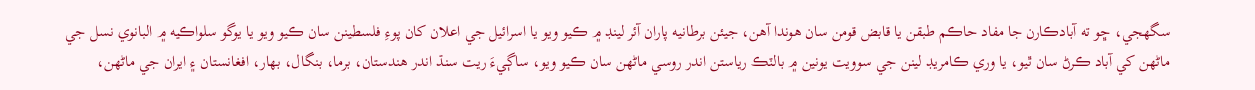سگهجي، ڇو ته آبادڪارن جا مفاد حاڪم طبقن يا قابض قومن سان هوندا آهن، جيئن برطانيه پاران آئر لينڊ ۾ ڪيو ويو يا اسرائيل جي اعلان کان پوءِ فلسطينن سان ڪيو ويو يا يوگو سلواڪيه ۾ البانوي نسل جي ماڻهن کي آباد ڪرڻ سان ٿيو، يا وري ڪامريڊ لينن جي سوويت يونين ۾ بالٽڪ رياستن اندر روسي ماڻهن سان ڪيو ويو، ساڳيءَ ريت سنڌ اندر هندستان، برما، بنگال، بهار، افغانستان ۽ ايران جي ماڻهن،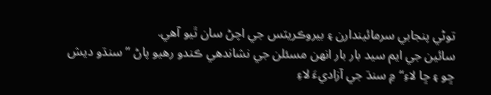توڻي پنجابي سرمائيندارن ۽ بيروڪريٽس جي اچڻ سان ٿيو آهي.
سائين جي ايم سيد بار بار انهن مسئلن جي نشاندهي ڪندو رهيو پاڻ ”سنڌو ديش ڇو ۽ ڇا لاءِ“ ۾ سنڌ جي آزاديءَ لاءِ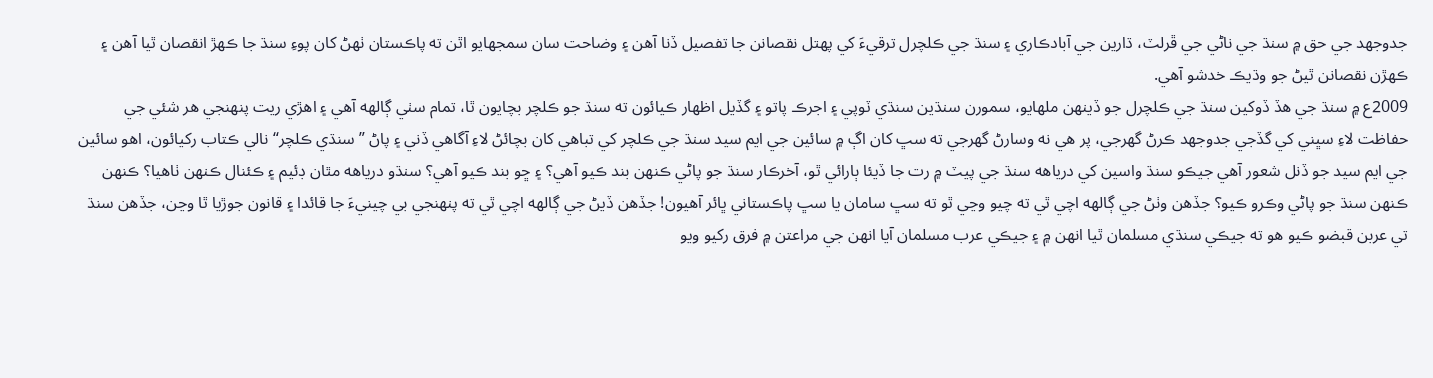جدوجهد جي حق ۾ سنڌ جي ناڻي جي ڦرلٽ، ڌارين جي آبادڪاري ۽ سنڌ جي ڪلچرل ترقيءَ کي پهتل نقصانن جا تفصيل ڏنا آهن ۽ وضاحت سان سمجهايو اٿن ته پاڪستان ٺهڻ کان پوءِ سنڌ جا ڪهڙ انقصان ٿيا آهن ۽ ڪهڙن نقصانن ٿيڻ جو وڌيڪ خدشو آهي.
2009ع ۾ سنڌ جي هڏ ڏوکين سنڌ جي ڪلچرل جو ڏينهن ملهايو، سمورن سنڌين سنڌي ٽوپي ۽ اجرڪ پاتو ۽ گڏيل اظهار ڪيائون ته سنڌ جو ڪلچر بچايون ٿا، تمام سٺي ڳالهه آهي ۽ اهڙي ريت پنهنجي هر شئي جي حفاظت لاءِ سڀني کي گڏجي جدوجهد ڪرڻ گهرجي، پر هي نه وسارڻ گهرجي ته سڀ کان اڳ ۾ سائين جي ايم سيد سنڌ جي ڪلچر کي تباهي کان بچائڻ لاءِ آگاهي ڏني ۽ پاڻ ”سنڌي ڪلچر“ نالي ڪتاب رکيائون، اهو سائين جي ايم سيد جو ڏنل شعور آهي جيڪو سنڌ واسين کي درياهه سنڌ جي پيٽ ۾ رت جا ڏيئا ٻارائي ٿو، آخرڪار سنڌ جو پاڻي ڪنهن بند ڪيو آهي؟ ۽ ڇو بند ڪيو آهي؟ سنڌو درياهه مٿان ڊئيم ۽ ڪئنال ڪنهن ٺاهيا؟ ڪنهن ڪنهن سنڌ جو پاڻي وڪرو ڪيو؟ جڏهن وٺڻ جي ڳالهه اچي ٿي ته چيو وڃي ٿو ته سڀ سامان يا سڀ پاڪستاني ڀائر آهيون! جڏهن ڏيڻ جي ڳالهه اچي ٿي ته پنهنجي بي چينيءَ جا قائدا ۽ قانون جوڙيا ٿا وڃن، جڏهن سنڌ تي عربن قبضو ڪيو هو ته جيڪي سنڌي مسلمان ٿيا انهن ۾ ۽ جيڪي عرب مسلمان آيا انهن جي مراعتن ۾ فرق رکيو ويو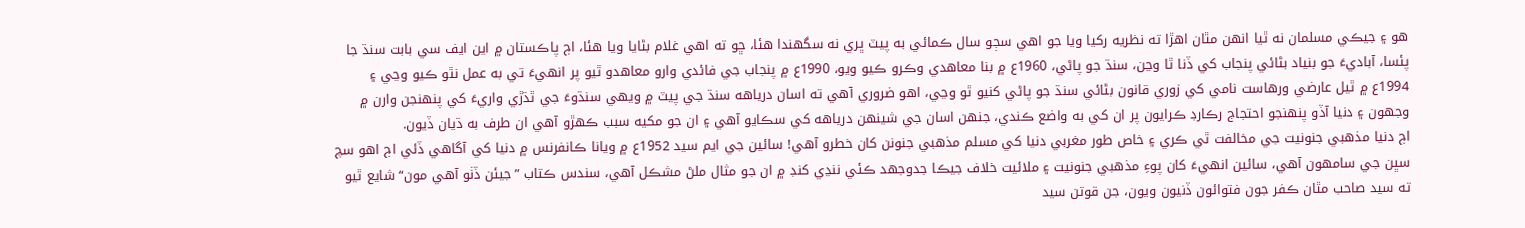هو ۽ جيڪي مسلمان نه ٿيا انهن مٿان اهڙا ته نظريه رکيا ويا جو اهي سڄو سال ڪمائي به پيٽ ڀري نه سگهندا هئا، ڇو ته اهي غلام بڻايا ويا هئا، اڄ پاڪستان ۾ اين ايف سي بابت سنڌ جا پئسا، آباديءَ جو بنياد بڻائي پنجاب کي ڏنا ٿا وڃن، سنڌ جو پاڻي، 1960ع ۾ بنا معاهدي وڪرو ڪيو ويو، 1990ع ۾ پنجاب جي فائدي وارو معاهدو ٿيو پر انهيءَ تي به عمل نٿو ڪيو وڃي ۽ 1994ع ۾ ٿيل عارضي ورهاست نامي کي زوري قانون بڻائي سنڌ جو پاڻي کنيو ٿو وڃي، اهو ضروري آهي ته اسان درياهه سنڌ جي پيٽ ۾ ويهي سنڌوءَ جي ٿڌڙي واريءَ کي پنهنجن وارن ۾ وجهون ۽ دنيا آڏو پنهنجو احتجاج رڪارڊ ڪرايون پر ان کي به واضع ڪندي، جنهن اسان جي شينهن درياهه کي سڪايو آهي ۽ ان جو مکيه سبب ڪهڙو آهي ان طرف به ڌيان ڏيون.
اڄ دنيا مذهبي جنونيت جي مخالفت ٿي ڪري ۽ خاص طور مغربي دنيا کي مسلم مذهبي جنونن کان خطرو آهي! سائين جي ايم سيد 1952ع ۾ ويانا ڪانفرنس ۾ دنيا کي آگاهي ڏئي اڄ اهو سچ سڀن جي سامهون آهي، سائين انهيءَ کان پوءِ مذهبي جنونيت ۽ ملائيت خلاف جيڪا جدوجهد ڪئي ننڍي کنڊ ۾ ان جو مثال ملڻ مشڪل آهي، سندس ڪتاب ”جيئن ڏٺو آهي مون“ شايع ٿيو ته سيد صاحب مٿان ڪفر جون فتوائون ڏنيون ويون، جن قوتن سيد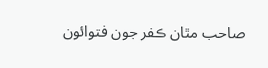صاحب مٿان ڪفر جون فتوائون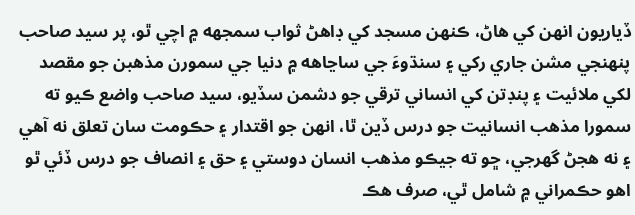ڏياريون انهن کي هاڻ، ڪنهن مسجد کي ڊاهڻ ثواب سمجهه ۾ اچي ٿو، پر سيد صاحب پنهنجي مشن جاري رکي ۽ سنڌوءَ جي ساڃاهه ۾ دنيا جي سمورن مذهبن جو مقصد لکي ملائيت ۽ پنڊتن کي انساني ترقي جو دشمن سڏيو، سيد صاحب واضع ڪيو ته سمورا مذهب انسانيت جو درس ڏين ٿا، انهن جو اقتدار ۽ حڪومت سان تعلق نه آهي ۽ نه هجڻ گهرجي، ڇو ته جيڪو مذهب انسان دوستي ۽ حق ۽ انصاف جو درس ڏئي ٿو اهو حڪمراني ۾ شامل ٿي، صرف هڪ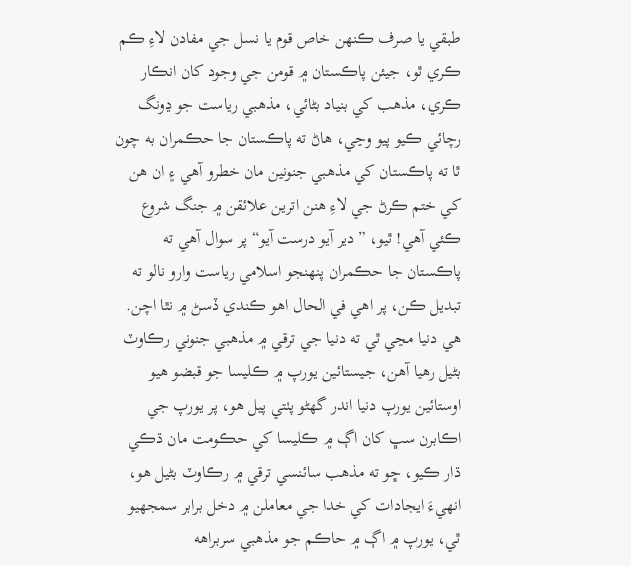طبقي يا صرف ڪنهن خاص قوم يا نسل جي مفادن لاءِ ڪم ڪري ٿو، جيئن پاڪستان ۾ قومن جي وجود کان انڪار ڪري، مذهب کي بنياد بڻائي، مذهبي رياست جو ڍونگ رچائي ڪيو پيو وڃي، هاڻ ته پاڪستان جا حڪمران به چون ٿا ته پاڪستان کي مذهبي جنونين مان خطرو آهي ۽ ان هن کي ختم ڪرڻ جي لاءِ هنن اترين علائقن ۾ جنگ شروع ڪئي آهي! ٿيو، ”دير آيو درست آيو“ پر سوال آهي ته پاڪستان جا حڪمران پنهنجو اسلامي رياست وارو نالو ته تبديل ڪن، پر اهي في الحال اهو ڪندي ڏسڻ ۾ نٿا اچن.
هي دنيا مڃي ٿي ته دنيا جي ترقي ۾ مذهبي جنوني رڪاوٽ بڻيل رهيا آهن، جيستائين يورپ ۾ ڪليسا جو قبضو هيو اوستائين يورپ دنيا اندر گهڻو پٺتي پيل هو، پر يورپ جي اڪابرن سڀ کان اڳ ۾ ڪليسا کي حڪومت مان ڌڪي ڌار ڪيو، ڇو ته مذهب سائنسي ترقي ۾ رڪاوٽ بڻيل هو، انهيءَ ايجادات کي خدا جي معاملن ۾ دخل برابر سمجهيو ٿي، يورپ ۾ اڳ ۾ حاڪم جو مذهبي سربراهه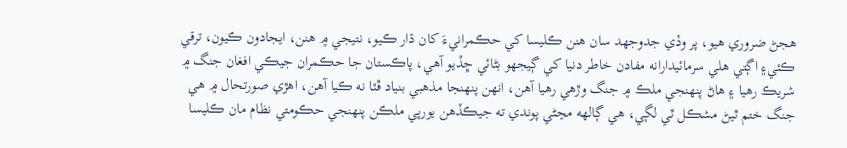هجڻ ضروري هيو، پر وڏي جدوجهد سان هنن ڪليسا کي حڪمرانيءَ کان ڌار ڪيو، نتيجي ۾ هنن، ايجادون ڪيون، ترقي ڪئي۽ اڳتي هلي سرمائيدارانه مفادن خاطر دنيا کي ڳيجهو بڻائي ڇڏيو آهي، پاڪستان جا حڪمران جيڪي افغان جنگ ۾ شريڪ رهيا ۽ هاڻ پنهنجي ملڪ ۾ جنگ وڙهي رهيا آهن، انهن پنهنجا مذهبي بنياد ڦٽا نه ڪيا آهن، اهڙي صورتحال ۾ هي جنگ ختم ٿيڻ مشڪل ٿي لڳي، هي ڳالهه مڃڻي پوندي ته جيڪڏهن يورپي ملڪن پنهنجي حڪومتي نظام مان ڪليسا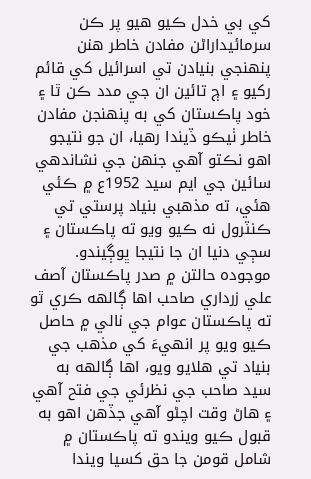کي بي خدل ڪيو هيو پر ڪن سرمائيداراڻن مفادن خاطر هنن پنهنجي بنيادن تي اسرائيل کي قائم رکيو ۽ اڄ تائين ان جي مدد ڪن ٿا ۽ خود پاڪستان کي به پنهنجن مفادن خاطر ٺيڪو ڏيندا رهيا، ان جو نتيجو اهو نڪتو آهي جنهن جي نشاندهي سائين جي ايم سيد 1952ع ۾ ڪئي هئي، ته مذهبي بنياد پرستي تي ڪنٽرول نه ڪيو ويو ته پاڪستان ۽ سڄي دنيا ان جا نتيجا ڀوڳيندو. موجوده حالتن ۾ صدر پاڪستان آصف علي زرداري صاحب اها ڳالهه ڪري ٿو ته پاڪستان عوام جي نالي ۾ حاصل ڪيو ويو پر انهيءَ کي مذهب جي بنياد تي هلايو ويو، اها ڳالهه به سيد صاحب جي نظرئي جي فتح آهي ۽ هاڻ وقت اچڻو آهي جڏهن اهو به قبول ڪيو ويندو ته پاڪستان ۾ شامل قومن جا حق کسيا ويندا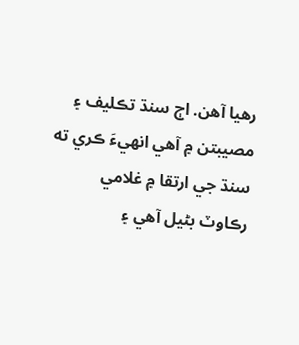رهيا آهن. اڄ سنڌ تڪليف ۽ مصيبتن ۾ آهي انهيءَ ڪري ته سنڌ جي ارتقا ۾ غلامي رڪاوٽ بڻيل آهي ۽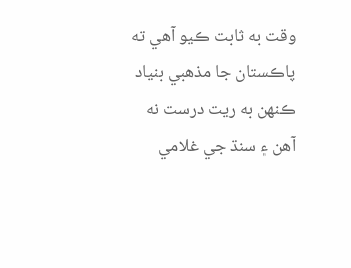وقت به ثابت ڪيو آهي ته پاڪستان جا مذهبي بنياد ڪنهن به ريت درست نه آهن ۽ سنڌ جي غلامي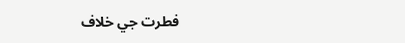فطرت جي خلاف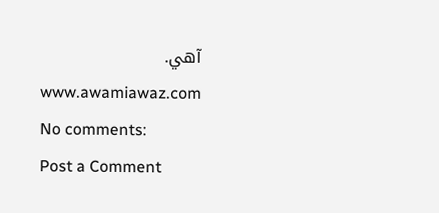آهي.
www.awamiawaz.com
No comments:
Post a Comment